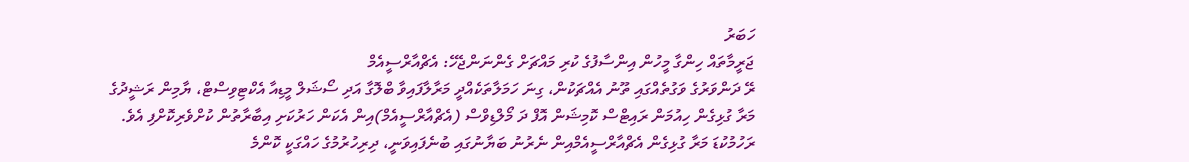ހަބަރު
ޖަރީމާތައް ހިންގާ މީހުން އިންސާފުގެ ކުރި މައްޗަށް ގެންނަންޖެހޭ: އެޗްއާރްސީއެމް
ރޭ ދަންވަރުގެ ވަގުތެއްގައި ތޫނު އެއްޗަކުން، ގިނަ ހަމަލާތަކެއްދީ މަރާލާފައިވާ ބްލޮގާ އަދި ސޯޝަލް މީޑިއާ އެކްޓިވިސްޓް، ޔާމިން ރަޝީދުގެ މަރާ ގުޅިގެން ހިއުމަން ރައިޓްސް ކޮމިޝަން އޮފް ދަ މޯލްޑިވްސް (އެޗްއާރްސީއެމް)އިން އެކަން ހަރުކަށި އިބާރާތުން ކުށްވެރިކޮށްފި އެވެ.
ރަހުމުކުޑަ މަރާ ގުޅިގެން އެޗްއާރްސީއެމްއިން ނެރުނު ބަޔާނުގައި ބުނެފައިވަނީ، ދިރިހުރުމުގެ ހައްގަކީ ކޮންމެ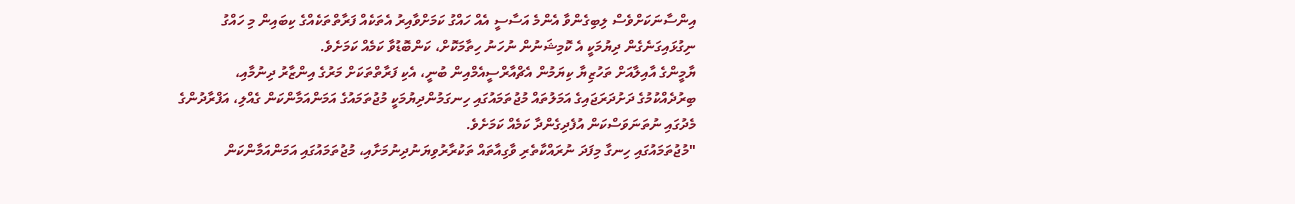އިންސާނަކަށްވެސް ލިބިގެންވާ އެންމެ އަސާސީ އެއް ހައްގު ކަމަށްވާއިރު އެތަކެއް ފަރާތްތަކެއްގެ ކިބައިން މި ހައްގު ނިގުޅައިގަނެގެން ދިޔުމަކީ އެ ކޮމިޝަނުން ނުހަނު ހިތާމަކޮށް، ކަންބޮޑުވާ ކަމެއް ކަމަށެވެ.
ޔާމީންގެ އާއިލާއަށް ތަހުޒިޔާ ކިޔަމުން އެޗްއާރްސީއެމްއިން ބުނީ، އެކި ފަރާތްތަކަށް މަރުގެ އިންޒާރު ދިނުމާއި، ބިރުދެއްކުމުގެ ދަށުދަރަޖައިގެ އަމަލުތައް މުޖުތަމައުގައި ހިނގަމުންދިޔުމަކީ މުޖުތަމައުގެ އަމަންއަމާންކަން ގެއްލި، އަފްރާދުންގެ މެދުގައި ނުތަނަވަސްކަން އުފެދިގެންދާ ކަމެއް ކަމަށެވެ.
"މުޖުތަމައުގައި ހިނގާ މިފަދަ ނުރައްކާތެރި ވާގިއާތައް ތަކުރާރުވިޔަނުދިނުމަށާއި، މުޖުތަމައުގައި އަމަންއަމާންކަން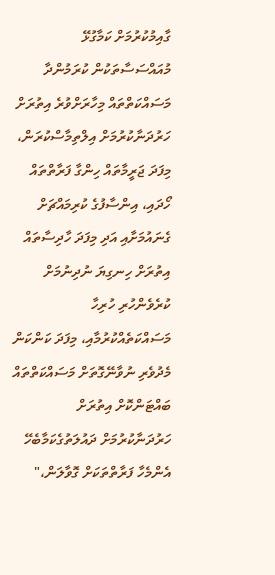ގާއިމުކުރުމަށް ކަމާގުޅޭ މުއައްސަސާތަކުން ކުރަމުންދާ މަސައްކަތްތައް މިހާރަށްވުރެ އިތުރަށް ހަރުދަނާކުރުމަށް އިލްތިމާސްކުރަން، މިފަދަ ޖަރީމާތައް ހިންގާ ފަރާތްތައް ހޯދައި، އިންސާފުގެ ކުރިމައްޗަށް ގެނައުމަށާއި އަދި މިފަދަ ހާދިސާތައް އިތުރަށް ހިނގިޔަ ނުދިނުމަށް ކުރެވެންހުރި ހުރިހާ މަސައްކަތެއްކުރުމާއި، މިފަދަ ކަންކަން މެދުވެރި ނުވާނޭގޮތަށް މަސައްކަތްތައް ބައްޓަންކޮށް އިތުރަށް ހަރުދަނާކުރުމަށް ދައުލަތުގެކަމާބެހޭ އެންމެހާ ފަރާތްތަކަށް ގޮވާލަން،"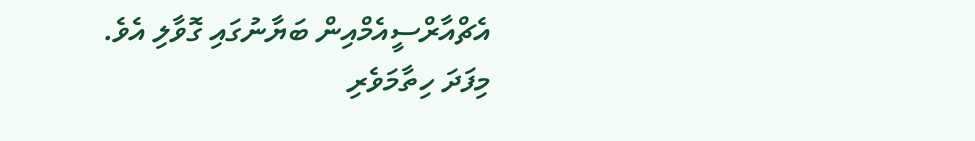އެޗްއާރްސީއެމްއިން ބަޔާނުގައި ގޮވާލި އެވެ.
މިފަދަ ހިތާމަވެރި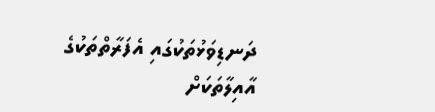ދަނޑިވަޅުތަކުގައި އެފަރާތްތަކުގެ އާއިލާތަކަށް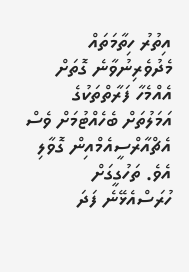އިތުރު ހިތާމަތައް މެދުވެރިނުވާނެ ގޮތަށް އެއްމެހާ ފަރާތްތަކުގެ އަމަލުތަށް ބެހެއްޓުމަށް ވެސް އެޗްއާރްސީއެމްއިން ގޮވާލި އެވެ. ތަހުގީގަށް ހުރަސްއެޅޭނެ ފަދަ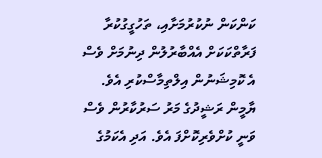ކަންކަން ނުކުރުމަށާއި، ތަހުގީގުކުރާ ފަރާތްކަކަށް އެއްބާރުލުން ދިނުމަށް ވެސް އެ ކޮމިޝަނުން އިލްތިމާސްކުރި އެވެ.
ޔާމީން ރަޝީދުގެ މަރު ސަރުކާރުން ވެސް ވަނީ ކުށްވެރިކޮށްފަ އެވެ. އަދި އެކަމުގެ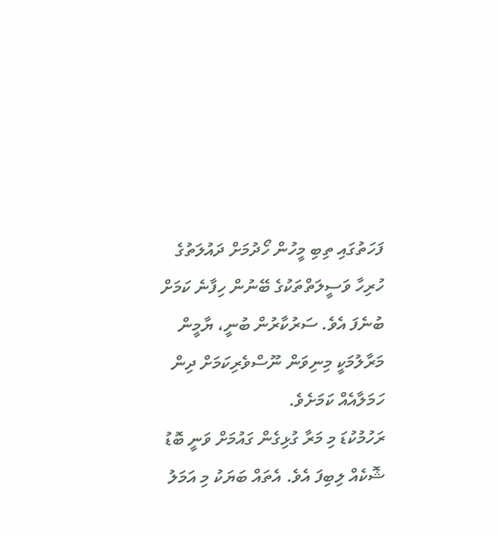ފަހަތުގައި ތިބި މީހުން ހޯދުމަށް ދައުލަތުގެ ހުރިހާ ވަސީލަތްތަކުގެ ބޭނުން ހިފާނެ ކަމަށް ބުނެފަ އެވެ. ސަރުކާރުން ބުނީ، ޔާމީން މަރާލުމަކީ މިނިވަން ނޫސްވެރިކަމަށް ދިން ހަމަލާއެއް ކަމަށެވެ.
ރަހުމުކުޑަ މި މަރާ ގުޅިގެން ގައުމަށް ވަނީ ބޮޑު ޝޮކެއް ލިބިފަ އެވެ. އެތައް ބަޔަކު މި އަމަލު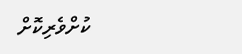ކުށްވެރިކޮށް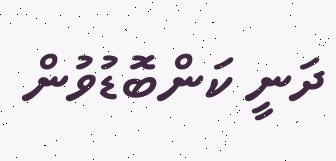ދަނީ ކަންބޮޑުވުން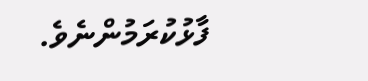ފާޅުކުރަމުންނެވެ.